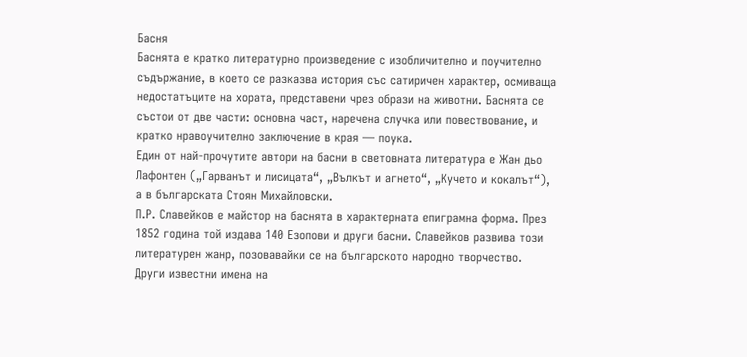Басня
Баснята е кратко литературно произведение с изобличително и поучително съдържание, в което се разказва история със сатиричен характер, осмиваща недостатъците на хората, представени чрез образи на животни. Баснята се състои от две части: основна част, наречена случка или повествование, и кратко нравоучително заключение в края — поука.
Един от най-прочутите автори на басни в световната литература е Жан дьо Лафонтен („Гарванът и лисицата“, „Вълкът и агнето“, „Кучето и кокалът“), а в българската Стоян Михайловски.
П.Р. Славейков е майстор на баснята в характерната епиграмна форма. През 1852 година той издава 140 Езопови и други басни. Славейков развива този литературен жанр, позовавайки се на българското народно творчество.
Други известни имена на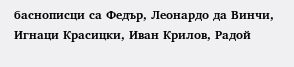баснописци са Федър, Леонардо да Винчи, Игнаци Красицки, Иван Крилов, Радой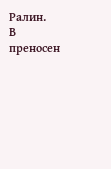Ралин.
В преносен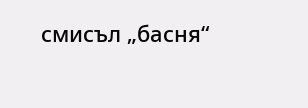смисъл „басня“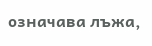означава лъжа,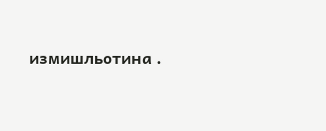измишльотина .